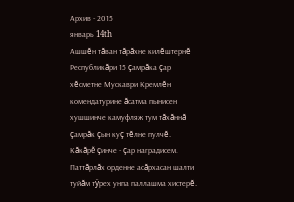Архив - 2015
январь 14th
Ашшĕн тăван тăрăхне килĕштернĕ
Республикăри 15 çамрăка çар хĕсметне Мускаври Кремлĕн комендатурине ăсатма пынисен хушшинче камуфляж тум тăхăннă çамрăк çын куç тĕлне пулчĕ. Кăкăрĕ çинче - çар наградисем. Паттăрлăх орденне асăрхасан шалти туйăм тÿрех унпа паллашма хистерĕ.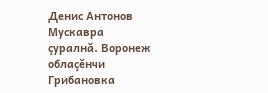Денис Антонов Мускавра çуралнă. Воронеж облаçĕнчи Грибановка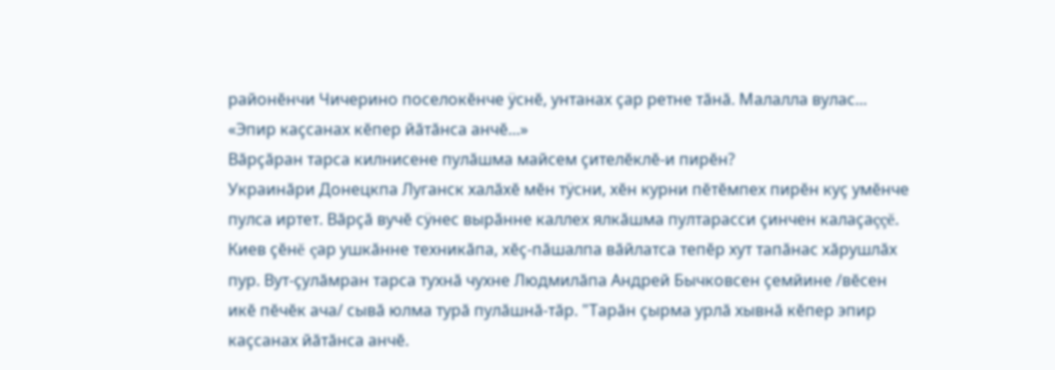районĕнчи Чичерино поселокĕнче ÿснĕ, унтанах çар ретне тăнă. Малалла вулас...
«Эпир каçсанах кĕпер йăтăнса анчĕ...»
Вăрçăран тарса килнисене пулăшма майсем çителĕклĕ-и пирĕн?
Украинăри Донецкпа Луганск халăхĕ мĕн тÿсни, хĕн курни пĕтĕмпех пирĕн куç умĕнче пулса иртет. Вăрçă вучĕ сÿнес вырăнне каллех ялкăшма пултарасси çинчен калаçаççĕ. Киев çĕнĕ çар ушкăнне техникăпа, хĕç-пăшалпа вăйлатса тепĕр хут тапăнас хăрушлăх пур. Вут-çулăмран тарса тухнă чухне Людмилăпа Андрей Бычковсен çемйине /вĕсен икĕ пĕчĕк ача/ сывă юлма турă пулăшнă-тăр. "Тарăн çырма урлă хывнă кĕпер эпир каçсанах йăтăнса анчĕ.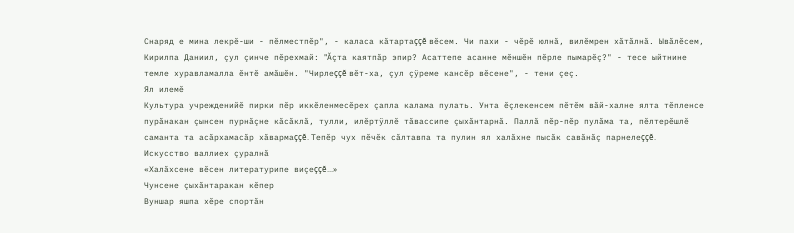Снаряд е мина лекрĕ-ши - пĕлместпĕр", - каласа кăтартаççĕ вĕсем. Чи пахи - чĕрĕ юлнă, вилĕмрен хăтăлнă. Ывăлĕсем, Кирилпа Даниил, çул çинче пĕрехмай: "Ăçта каятпăр эпир? Асаттепе асанне мĕншĕн пĕрле пымарĕç?" - тесе ыйтнине темле хуравламалла ĕнтĕ амăшĕн. "Чирлеççĕ вĕт-ха, çул çÿреме кансĕр вĕсене", - тени çеç.
Ял илемĕ
Культура учрежденийĕ пирки пĕр иккĕленмесĕрех çапла калама пулать. Унта ĕçлекенсем пĕтĕм вăй-халне ялта тĕпленсе пурăнакан çынсен пурнăçне кăсăклă, тулли, илĕртÿллĕ тăвассипе çыхăнтарнă. Паллă пĕр-пĕр пулăма та, пĕлтерĕшлĕ саманта та асăрхамасăр хăвармаççĕ. Тепĕр чух пĕчĕк сăлтавпа та пулин ял халăхне пысăк савăнăç парнелеççĕ.
Искусство валлиех çуралнă
«Халăхсене вĕсен литературипе виçеççĕ...»
Чунсене çыхăнтаракан кĕпер
Вуншар яшпа хĕре спортăн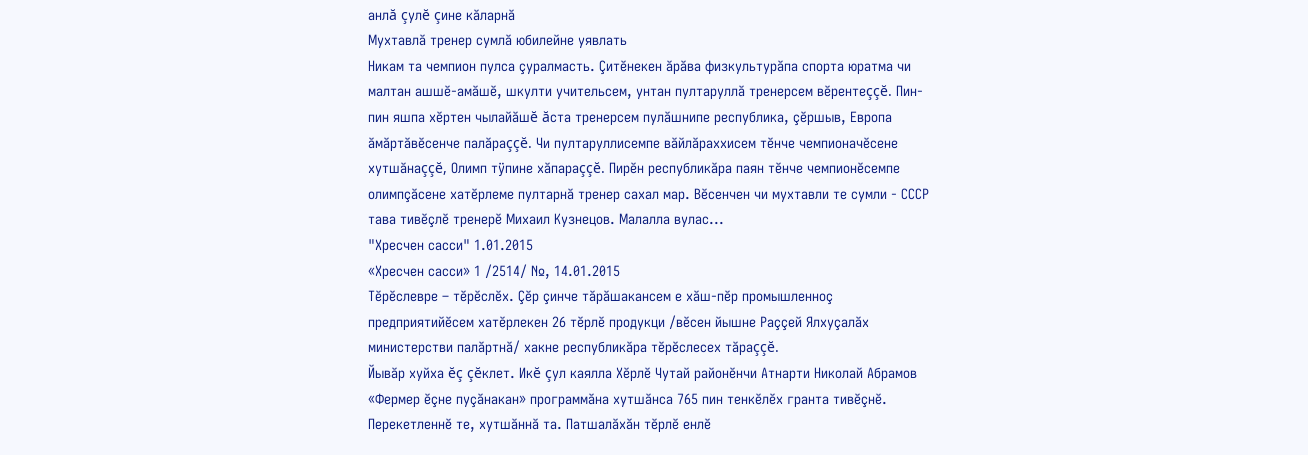анлă çулĕ çине кăларнă
Мухтавлă тренер сумлă юбилейне уявлать
Никам та чемпион пулса çуралмасть. Çитĕнекен ăрăва физкультурăпа спорта юратма чи малтан ашшĕ-амăшĕ, шкулти учительсем, унтан пултаруллă тренерсем вĕрентеççĕ. Пин-пин яшпа хĕртен чылайăшĕ ăста тренерсем пулăшнипе республика, çĕршыв, Европа ăмăртăвĕсенче палăраççĕ. Чи пултаруллисемпе вăйлăраххисем тĕнче чемпионачĕсене хутшăнаççĕ, Олимп тÿпине хăпараççĕ. Пирĕн республикăра паян тĕнче чемпионĕсемпе олимпçăсене хатĕрлеме пултарнă тренер сахал мар. Вĕсенчен чи мухтавли те сумли - СССР тава тивĕçлĕ тренерĕ Михаил Кузнецов. Малалла вулас...
"Хресчен сасси" 1.01.2015
«Хресчен сасси» 1 /2514/ №, 14.01.2015
Тĕрĕслевре – тĕрĕслĕх. Çĕр çинче тăрăшакансем е хăш-пĕр промышленноç предприятийĕсем хатĕрлекен 26 тĕрлĕ продукци /вĕсен йышне Раççей Ялхуçалăх министерстви палăртнă/ хакне республикăра тĕрĕслесех тăраççĕ.
Йывăр хуйха ĕç çĕклет. Икĕ çул каялла Хĕрлĕ Чутай районĕнчи Атнарти Николай Абрамов «Фермер ĕçне пуçăнакан» программăна хутшăнса 765 пин тенкĕлĕх гранта тивĕçнĕ.
Перекетленнĕ те, хутшăннă та. Патшалăхăн тĕрлĕ енлĕ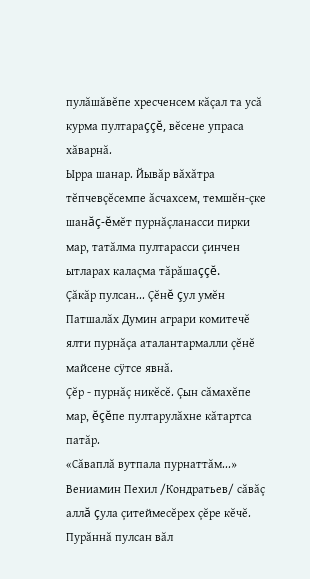пулăшăвĕпе хресченсем кăçал та усă курма пултараççĕ, вĕсене упраса хăварнă.
Ырра шанар. Йывăр вăхăтра тĕпчевçĕсемпе ăсчахсем, темшĕн-çке шанăç-ĕмĕт пурнăçланасси пирки мар, татăлма пултарасси çинчен ытларах калаçма тăрăшаççĕ.
Çăкăр пулсан... Çĕнĕ çул умĕн Патшалăх Думин аграри комитечĕ ялти пурнăçа аталантармалли çĕнĕ майсене сÿтсе явнă.
Çĕр - пурнăç никĕсĕ. Çын сăмахĕпе мар, ĕçĕпе пултарулăхне кăтартса патăр.
«Сăваплă вутпала пурнаттăм...» Вениамин Пехил /Кондратьев/ сăвăç аллă çула çитеймесĕрех çĕре кĕчĕ. Пурăннă пулсан вăл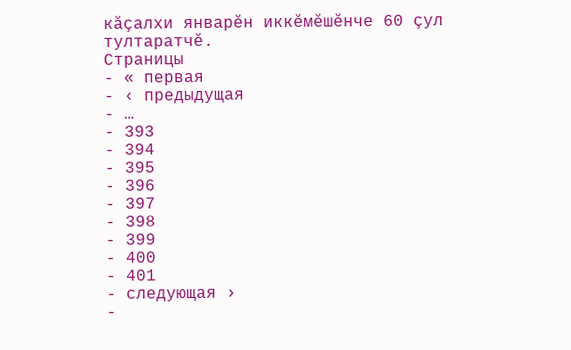кăçалхи январĕн иккĕмĕшĕнче 60 çул тултаратчĕ.
Страницы
- « первая
- ‹ предыдущая
- …
- 393
- 394
- 395
- 396
- 397
- 398
- 399
- 400
- 401
- следующая ›
-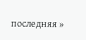последняя »